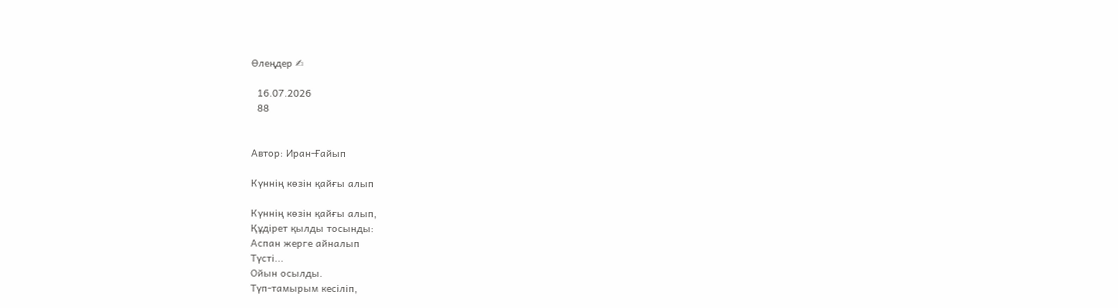Өлеңдер ✍

  16.07.2026
  88


Автор: Иран-Ғайып

Күннің көзін қайғы алып

Күннің көзін қайғы алып,
Құдірет қылды тосынды:
Аспан жерге айналып
Түсті...
Ойын осылды.
Түп-тамырым кесіліп,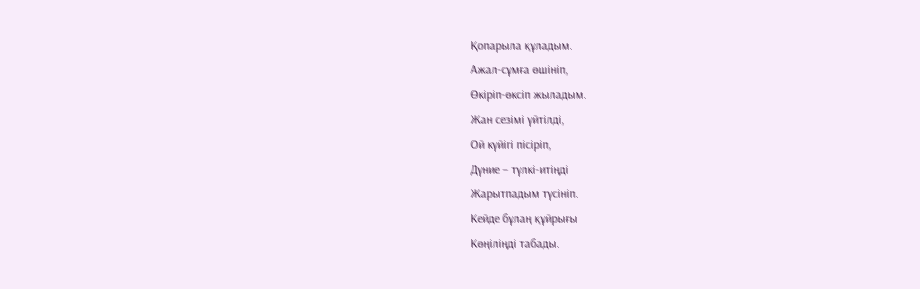Қопарыла құладым.
Ажал-сұмға өшініп,
Өкіріп-өксіп жыладым.
Жан сезімі үйтілді,
Ой күйігі пісіріп,
Дүние – түлкі-итіңді
Жарытпадым түсініп.
Кейде бұлаң құйрығы
Көңіліңді табады.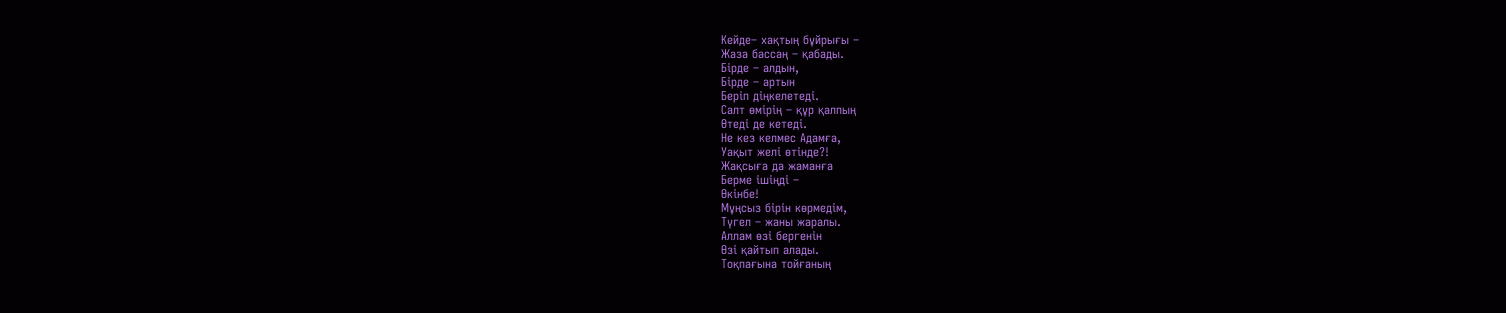Кейде– хақтың бұйрығы –
Жаза бассаң – қабады.
Бірде – алдын,
Бірде – артын
Беріп діңкелетеді.
Салт өмірің – құр қалпың
Өтеді де кетеді.
Не кез келмес Адамға,
Уақыт желі өтінде?!
Жақсыға да жаманға
Берме ішіңді –
Өкінбе!
Мұңсыз бірін көрмедім,
Түгел – жаны жаралы.
Аллам өзі бергенін
Өзі қайтып алады.
Тоқпағына тойғаның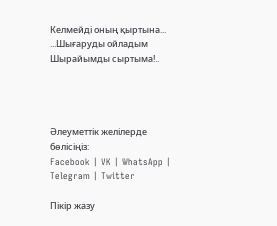Келмейді оның қыртына...
...Шығаруды ойладым
Шырайымды сыртыма!..




Әлеуметтік желілерде бөлісіңіз:
Facebook | VK | WhatsApp | Telegram | Twitter

Пікір жазу